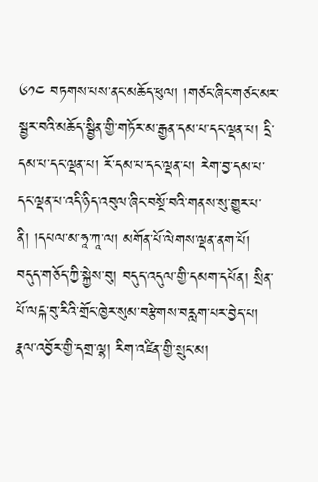༦༡༤ བཏགས་པས་ནང་མཆོད་ཕུལ། །གཙང་ཞིང་གཙང་མར་སྦྱར་བའི་མཆོད་སྦྱིན་གྱི་གཏོར་མ་རྒྱན་དམ་པ་དང་ལྡན་པ། དྲི་དམ་པ་དང་ལྡན་པ། རོ་དམ་པ་དང་ལྡན་པ། རེག་བྱ་དམ་པ་དང་ལྡན་པ་འདི་ཉིད་འབུལ་ཞིང་བསྔོ་བའི་གནས་སུ་གྱུར་པ་ནི། །དཔལ་མ་ཧཱ་ཀཱ་ལ། མགོན་པོ་ལེགས་ལྡན་ནག་པོ། བདུད་གཅོད་ཀྱི་སྐྱེས་བུ། བདུད་འདུལ་གྱི་དམག་དཔོན། སྲིན་པོ་ལངྐ་བུ་རིའི་གྲོང་ཁྱེར་སུམ་བརྩེགས་བརླག་པར་བྱེད་པ། རྣལ་འབྱོར་གྱི་དགྲ་ལྷ། རིག་འཛིན་གྱི་སྲུང་མ།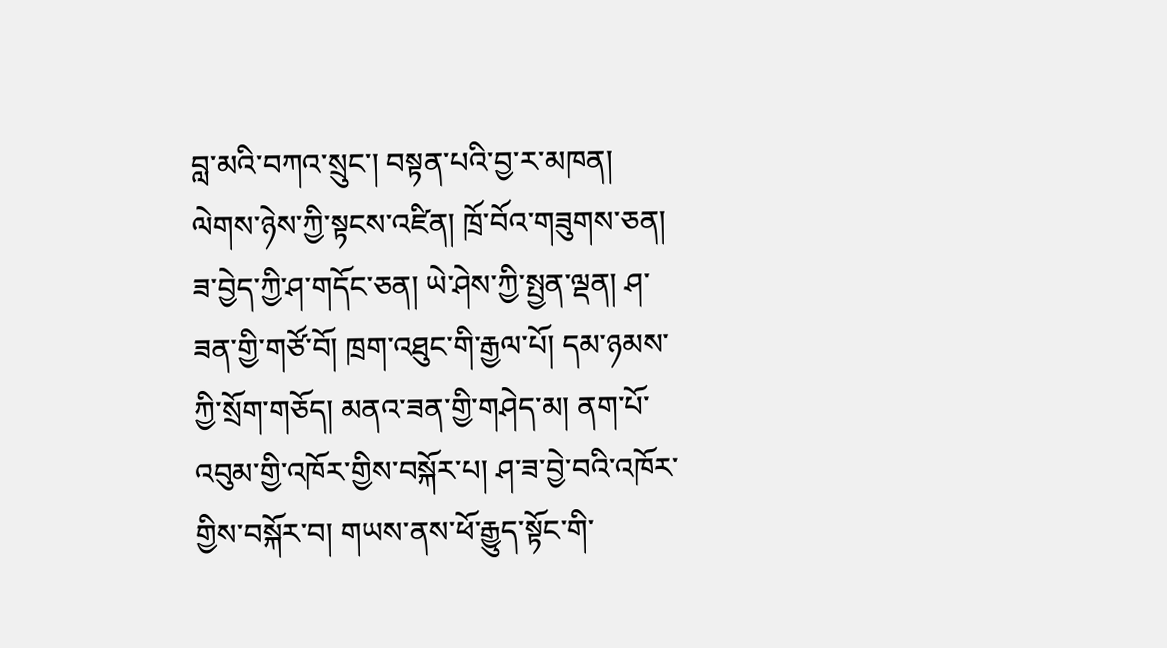བླ་མའི་བཀའ་སྲུང་། བསྟན་པའི་བྱ་ར་མཁན། ལེགས་ཉེས་ཀྱི་སྟངས་འཛིན། ཁྲོ་བོའ་གཟུགས་ཅན། ཟ་བྱེད་ཀྱི་ཤ་གདོང་ཅན། ཡེ་ཤེས་ཀྱི་སྤྱན་ལྡན། ཤ་ཟན་གྱི་གཙོ་བོ། ཁྲག་འཐུང་གི་རྒྱལ་པོ། དམ་ཉམས་ཀྱི་སྲོག་གཅོད། མནའ་ཟན་གྱི་གཤེད་མ། ནག་པོ་འབུམ་གྱི་འཁོར་གྱིས་བསྐོར་པ། ཤ་ཟ་བྱེ་བའི་འཁོར་གྱིས་བསྐོར་བ། གཡས་ནས་ཕོ་རྒྱུད་སྟོང་གི་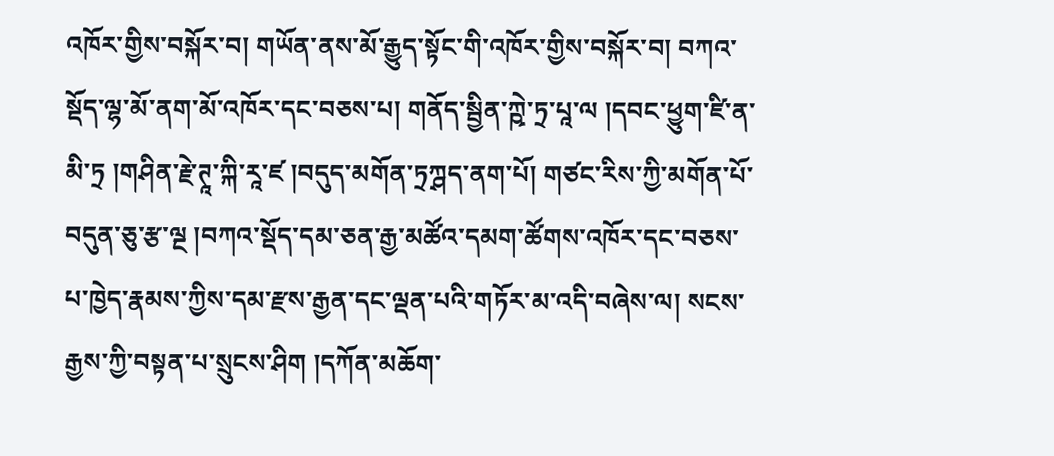འཁོར་གྱིས་བསྐོར་བ། གཡོན་ནས་མོ་རྒྱུད་སྟོང་གི་འཁོར་གྱིས་བསྐོར་བ། བཀའ་སྡོད་ལྷ་མོ་ནག་མོ་འཁོར་དང་བཅས་པ། གནོད་སྦྱིན་ཀྵེ་ཏྲ་པཱ་ལ །དབང་ཕྱུག་ཛི་ན་མི་ཏྲ །གཤིན་རྗེ་ཊཱ་ཀྐི་རཱ་ཛ །བདུད་མགོན་ཏྲཀྴད་ནག་པོ། གཙང་རིས་ཀྱི་མགོན་པོ་བདུན་ཅུ་རྩ་ལྔ །བཀའ་སྡོད་དམ་ཅན་རྒྱ་མཚོའ་དམག་ཚོགས་འཁོར་དང་བཅས་པ་ཁྱེད་རྣམས་ཀྱིས་དམ་རྫས་རྒྱན་དང་ལྡན་པའི་གཏོར་མ་འདི་བཞེས་ལ། སངས་རྒྱས་ཀྱི་བསྟན་པ་སྲུངས་ཤིག །དཀོན་མཆོག་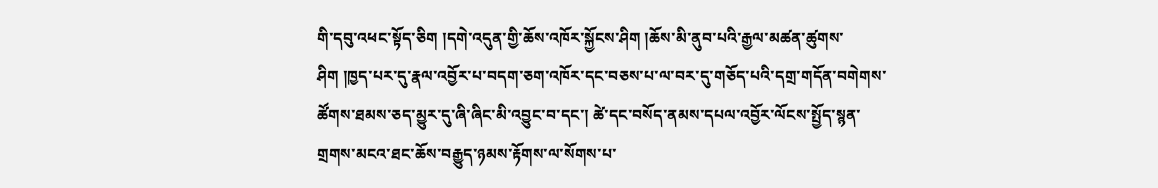གི་དབུ་འཕང་སྟོད་ཅིག །དགེ་འདུན་གྱི་ཆོས་འཁོར་སྐྱོངས་ཤིག །ཆོས་མི་ནུབ་པའི་རྒྱལ་མཚན་ཚུགས་ཤིག །ཁྱད་པར་དུ་རྣལ་འབྱོར་པ་བདག་ཅག་འཁོར་དང་བཅས་པ་ལ་བར་དུ་གཅོད་པའི་དགྲ་གདོན་བགེགས་ཚོགས་ཐམས་ཅད་མྱུར་དུ་ཞི་ཞིང་མི་འབྱུང་བ་དང་། ཚེ་དང་བསོད་ནམས་དཔལ་འབྱོར་ལོངས་སྤྱོད་སྙན་གྲགས་མངའ་ཐང་ཆོས་བརྒྱུད་ཉམས་རྟོགས་ལ་སོགས་པ་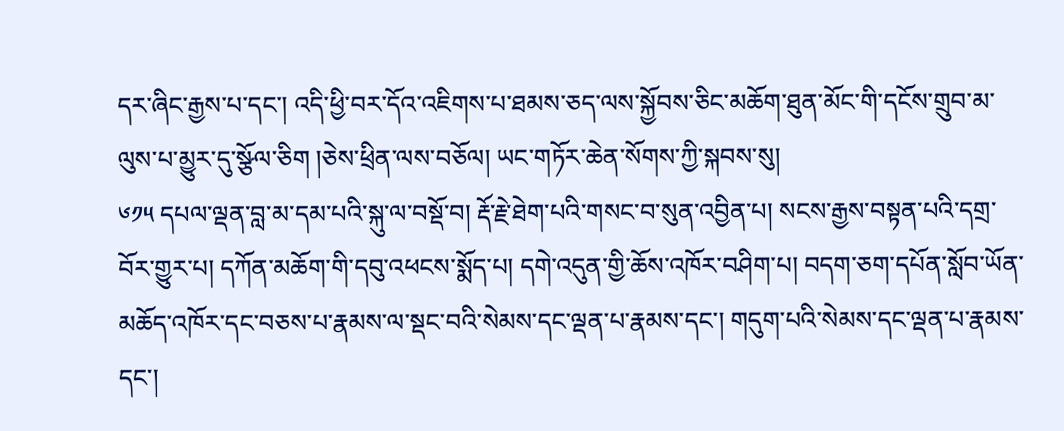དར་ཞིང་རྒྱས་པ་དང་། འདི་ཕྱི་བར་དོའ་འཇིགས་པ་ཐམས་ཅད་ལས་སྐྱོབས་ཅིང་མཆོག་ཐུན་མོང་གི་དངོས་གྲུབ་མ་ལུས་པ་མྱུར་དུ་སྩོལ་ཅིག །ཅེས་ཕྲིན་ལས་བཅོལ། ཡང་གཏོར་ཆེན་སོགས་ཀྱི་སྐབས་སུ།
༦༡༥ དཔལ་ལྡན་བླ་མ་དམ་པའི་སྐུ་ལ་བསྡོ་བ། རྡོ་རྗེ་ཐེག་པའི་གསང་བ་སུན་འབྱིན་པ། སངས་རྒྱས་བསྟན་པའི་དགྲ་བོར་གྱུར་པ། དཀོན་མཆོག་གི་དབུ་འཕངས་སྨོད་པ། དགེ་འདུན་གྱི་ཆོས་འཁོར་བཤིག་པ། བདག་ཅག་དཔོན་སློབ་ཡོན་མཆོད་འཁོར་དང་བཅས་པ་རྣམས་ལ་སྡང་བའི་སེམས་དང་ལྡན་པ་རྣམས་དང་། གདུག་པའི་སེམས་དང་ལྡན་པ་རྣམས་དང་།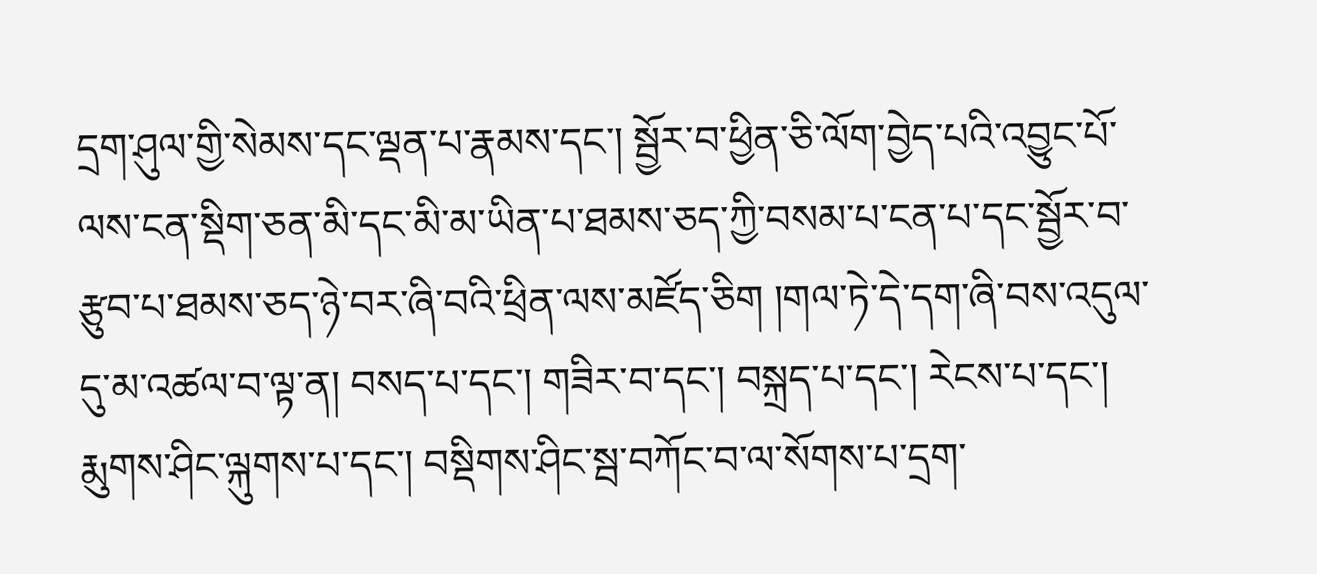དྲག་ཤུལ་གྱི་སེམས་དང་ལྡན་པ་རྣམས་དང་། སྦྱོར་བ་ཕྱིན་ཅི་ལོག་བྱེད་པའི་འབྱུང་པོ་ལས་ངན་སྡིག་ཅན་མི་དང་མི་མ་ཡིན་པ་ཐམས་ཅད་ཀྱི་བསམ་པ་ངན་པ་དང་སྦྱོར་བ་རྩུབ་པ་ཐམས་ཅད་ཉེ་བར་ཞི་བའི་ཕྲིན་ལས་མཛོད་ཅིག །གལ་ཏེ་དེ་དག་ཞི་བས་འདུལ་དུ་མ་འཚལ་བ་ལྟ་ན། བསད་པ་དང་། གཟིར་བ་དང་། བསྐྲད་པ་དང་། རེངས་པ་དང་། རྨུགས་ཤིང་ལྐུགས་པ་དང་། བསྡིགས་ཤིང་སྦ་བཀོང་བ་ལ་སོགས་པ་དྲག་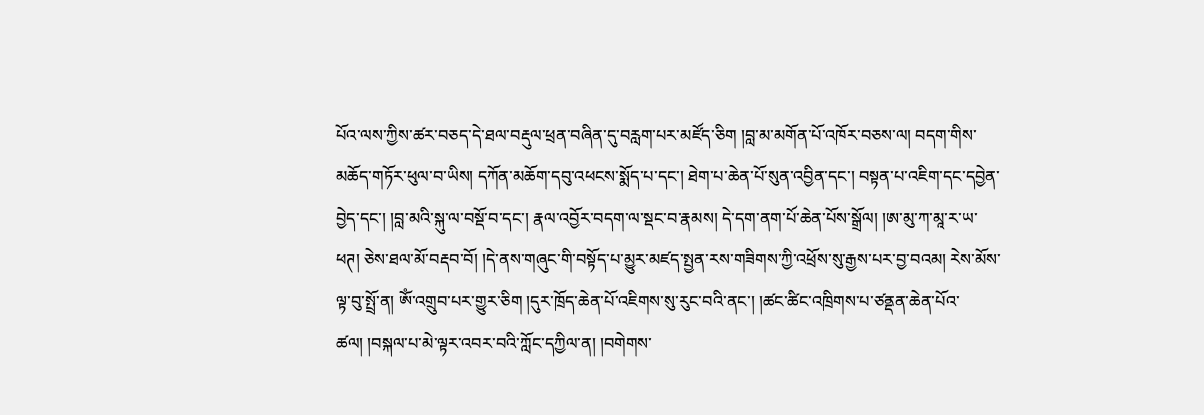པོའ་ལས་ཀྱིས་ཚར་བཅད་དེ་ཐལ་བརྡུལ་ཕྲན་བཞིན་དུ་བརླག་པར་མཛོད་ཅིག །བླ་མ་མགོན་པོ་འཁོར་བཅས་ལ། བདག་གིས་མཆོད་གཏོར་ཕུལ་བ་ཡིས། དཀོན་མཆོག་དབུ་འཕངས་སྨོད་པ་དང་། ཐེག་པ་ཆེན་པོ་སུན་འབྱིན་དང་། བསྟན་པ་འཇིག་དང་དབྱེན་བྱེད་དང་། །བླ་མའི་སྐུ་ལ་བསྡོ་བ་དང་། རྣལ་འབྱོར་བདག་ལ་སྡང་བ་རྣམས། དེ་དག་ནག་པོ་ཆེན་པོས་སྒྲོལ། །ཨ་མུ་ཀ་མཱ་ར་ཡ་ཕཊ། ཅེས་ཐལ་མོ་བརྡབ་བོ། །དེ་ནས་གཞུང་གི་བསྟོད་པ་མྱུར་མཛད་སྤྱན་རས་གཟིགས་ཀྱི་འཕྲོས་སུ་རྒྱས་པར་བྱ་བའམ། རེས་མོས་ལྟ་བུ་སྤྲོ་ན། ༀ་འགྲུབ་པར་གྱུར་ཅིག །དུར་ཁྲོད་ཆེན་པོ་འཇིགས་སུ་རུང་བའི་ནང་། །ཚང་ཚིང་འཁྲིགས་པ་ཙནྡན་ཆེན་པོའ་ཚལ། །བསྐལ་པ་མེ་ལྟར་འབར་བའི་ཀློང་དཀྱིལ་ན། །བགེགས་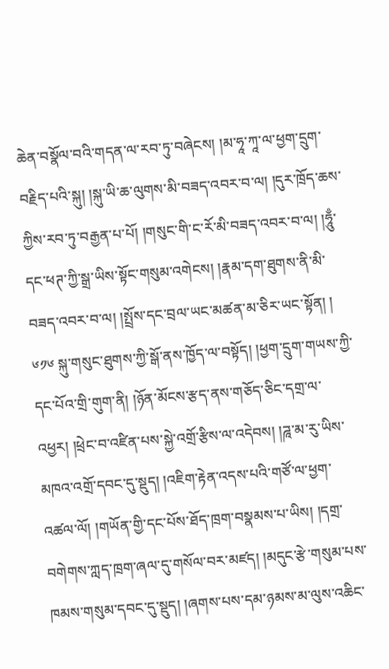ཆེན་བསྣོལ་བའི་གདན་ལ་རབ་ཏུ་བཞེངས། །མ་ཧཱ་ཀཱ་ལ་ཕྱག་དྲུག་བརྗིད་པའི་སྐུ། །སྐུ་ཡི་ཆ་ལུགས་མི་བཟད་འབར་བ་ལ། །དུར་ཁྲོད་ཆས་ཀྱིས་རབ་ཏུ་བརྒྱན་པ་པོ། །གསུང་གི་ང་རོ་མི་བཟད་འབར་བ་ལ། །ཧཱུྃ་དང་ཕཊ་ཀྱི་སྒྲ་ཡིས་སྟོང་གསུམ་འགེངས། །རྣམ་དག་ཐུགས་ནི་མི་བཟད་འབར་བ་ལ། །སྤྲོས་དང་བྲལ་ཡང་མཚན་མ་ཅིར་ཡང་སྟོན། །
༦༡༦ སྐུ་གསུང་ཐུགས་ཀྱི་སྒོ་ནས་ཁྱོད་ལ་བསྟོད། །ཕྱག་དྲུག་གཡས་ཀྱི་དང་པོའ་གྲི་གུག་ནི། །ཉོན་མོངས་རྩད་ནས་གཅོད་ཅིང་དགྲ་ལ་འཕྱར། །ཕྲེང་བ་འཛིན་པས་སྐྱེ་འགྲོ་རྩིས་ལ་འདེབས། །ཌཱ་མ་རུ་ཡིས་མཁའ་འགྲོ་དབང་དུ་སྡུད། །འཇིག་རྟེན་འདས་པའི་གཙོ་ལ་ཕྱག་འཚལ་ལོ། །གཡོན་གྱི་དང་པོས་ཐོད་ཁྲག་བསྣམས་པ་ཡིས། །དགྲ་བགེགས་ཀླད་ཁྲག་ཞལ་དུ་གསོལ་བར་མཛད། །མདུང་རྩེ་གསུམ་པས་ཁམས་གསུམ་དབང་དུ་སྡུད། །ཞགས་པས་དམ་ཉམས་མ་ལུས་འཆིང་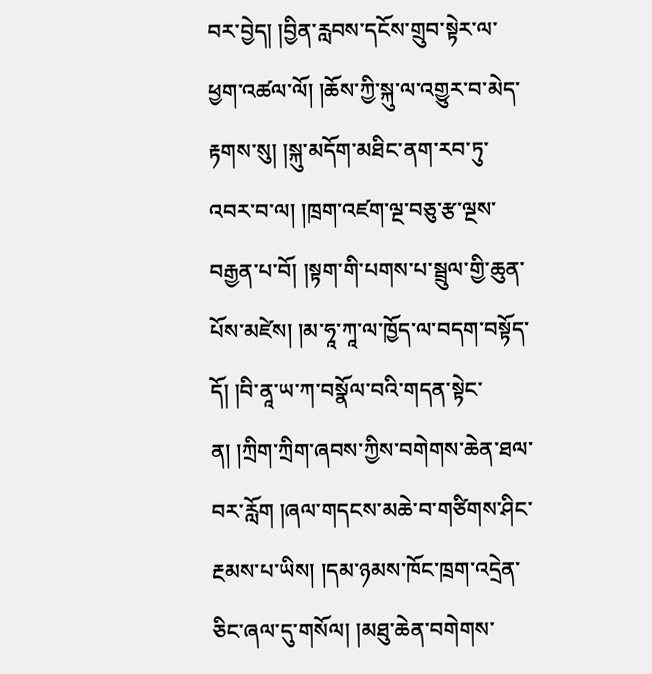བར་བྱེད། །བྱིན་རླབས་དངོས་གྲུབ་སྟེར་ལ་ཕྱག་འཚལ་ལོ། །ཆོས་ཀྱི་སྐུ་ལ་འགྱུར་བ་མེད་རྟགས་སུ། །སྐུ་མདོག་མཐིང་ནག་རབ་ཏུ་འབར་བ་ལ། །ཁྲག་འཛག་ལྔ་བཅུ་རྩ་ལྔས་བརྒྱན་པ་བོ། །སྟག་གི་པགས་པ་སྦྲུལ་གྱི་ཆུན་པོས་མཛེས། །མ་ཧཱ་ཀཱ་ལ་ཁྱོད་ལ་བདག་བསྟོད་དོ། །བི་ནཱ་ཡ་ཀ་བསྣོལ་བའི་གདན་སྟེང་ན། །ཀྲིག་ཀྲིག་ཞབས་ཀྱིས་བགེགས་ཆེན་ཐལ་བར་རློག །ཞལ་གདངས་མཆེ་བ་གཙིགས་ཤིང་རྔམས་པ་ཡིས། །དམ་ཉམས་ཁོང་ཁྲག་འདྲེན་ཅིང་ཞལ་དུ་གསོལ། །མཐུ་ཆེན་བགེགས་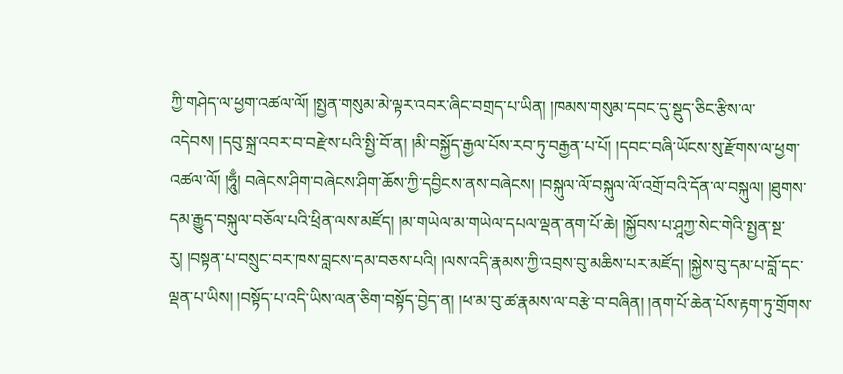ཀྱི་གཤེད་ལ་ཕྱག་འཚལ་ལོ། །སྤྱན་གསུམ་མེ་ལྟར་འབར་ཞིང་བགྲད་པ་ཡིན། །ཁམས་གསུམ་དབང་དུ་སྡུད་ཅིང་རྩིས་ལ་འདེབས། །དབུ་སྐྲ་འབར་བ་བརྫེས་པའི་སྤྱི་བོ་ན། །མི་བསྐྱོད་རྒྱལ་པོས་རབ་ཏུ་བརྒྱན་པ་པོ། །དབང་བཞི་ཡོངས་སུ་རྫོགས་ལ་ཕྱག་འཚལ་ལོ། །ཧཱུྃ། བཞེངས་ཤིག་བཞེངས་ཤིག་ཆོས་ཀྱི་དབྱིངས་ནས་བཞེངས། །བསྐུལ་ལོ་བསྐུལ་ལོ་འགྲོ་བའི་དོན་ལ་བསྐུལ། །ཐུགས་དམ་རྒྱུད་བསྐུལ་བཅོལ་པའི་ཕྲིན་ལས་མཛོད། །མ་གཡེལ་མ་གཡེལ་དཔལ་ལྡན་ནག་པོ་ཆེ། །སྐྱོབས་པ་ཤཱཀྱ་སེང་གེའི་སྤྱན་སྔ་རུ། །བསྟན་པ་བསྲུང་བར་ཁས་བླངས་དམ་བཅས་པའི། །ལས་འདི་རྣམས་ཀྱི་འབྲས་བུ་མཆིས་པར་མཛོད། །སྐྱེས་བུ་དམ་པ་བློ་དང་ལྡན་པ་ཡིས། །བསྟོད་པ་འདི་ཡིས་ལན་ཅིག་བསྟོད་བྱེད་ན། །ཕ་མ་བུ་ཚ་རྣམས་ལ་བརྩེ་བ་བཞིན། །ནག་པོ་ཆེན་པོས་རྟག་ཏུ་གྲོགས་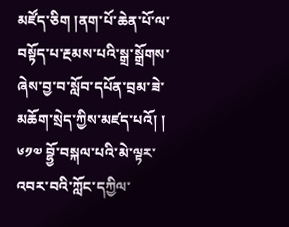མཛོད་ཅིག །ནག་པོ་ཆེན་པོ་ལ་བསྟོད་པ་རྔམས་པའི་སྒྲ་སྒྲོགས་ཞེས་བྱ་བ་སློབ་དཔོན་བྲམ་ཟེ་མཆོག་སྲེད་ཀྱིས་མཛད་པའོ། །
༦༡༧ བྷྱོ་བསྐལ་པའི་མེ་ལྟར་འབར་བའི་ཀློང་དཀྱིལ་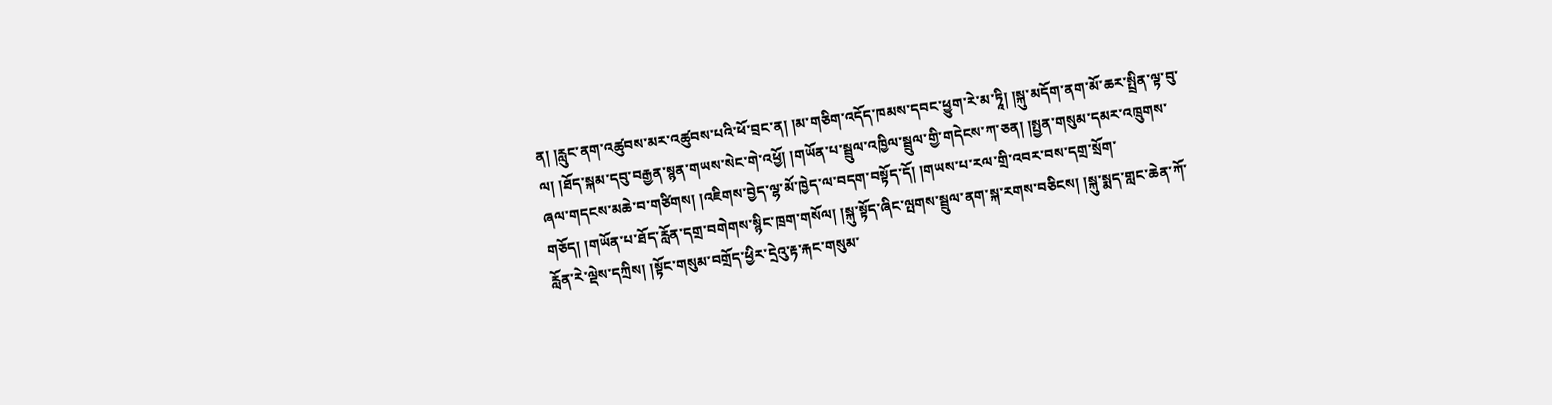ན། །རླུང་ནག་འཚུབས་མར་འཚུབས་པའི་ཕོ་བྲང་ན། །མ་གཅིག་འདོད་ཁམས་དབང་ཕྱུག་རེ་མ་ཏཱི། །སྐུ་མདོག་ནག་མོ་ཆར་སྤྲིན་ལྟ་བུ་ལ། །ཐོད་སྐམ་དབུ་བརྒྱན་སྙན་གཡས་སེང་གེ་འཕྱོ། །གཡོན་པ་སྦྲུལ་འཁྱིལ་སྦྲུལ་གྱི་གདེངས་ཀ་ཅན། །སྤྱན་གསུམ་དམར་འཁྲུགས་ཞལ་གདངས་མཆེ་བ་གཙིགས། །འཇིགས་བྱེད་ལྷ་མོ་ཁྱེད་ལ་བདག་བསྟོད་དོ། །གཡས་པ་རལ་གྲི་འབར་བས་དགྲ་སྲོག་གཅོད། །གཡོན་པ་ཐོད་རློན་དགྲ་བགེགས་སྙིང་ཁྲག་གསོལ། །སྐུ་སྟོད་ཞིང་ལྤགས་སྦྲུལ་ནག་སྐ་རགས་བཅིངས། །སྐུ་སྨད་གླང་ཆེན་ཀོ་རློན་རེ་ལྡེས་དཀྲིས། །སྟོང་གསུམ་བགྲོད་ཕྱིར་དྲེའུ་རྟ་རྐང་གསུམ་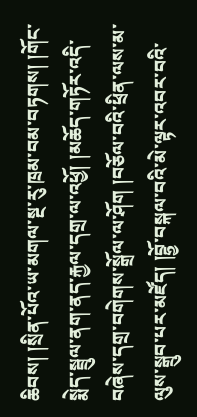ཆིབས། །སྲིན་པོའ་ཡ་མགལ་སྔ་རུ་ཁྲམ་བམ་བཏགས། །གོང་སྨེད་སྦྲུལ་ནག་ནད་རྐྱལ་དགྲ་ལ་འཕྱོ། །མཆོད་གཏོར་འདི་བཞེས་དགྲ་བགེགས་སྒྲོལ་ལ་ཤོག །བཅོལ་བའི་ཕྲིན་ལས་མ་ལུས་སྒྲུབ་པར་མཛོད། །བྷྱོ་བསྐལ་བའི་མེ་ལྟར་འབར་བའི་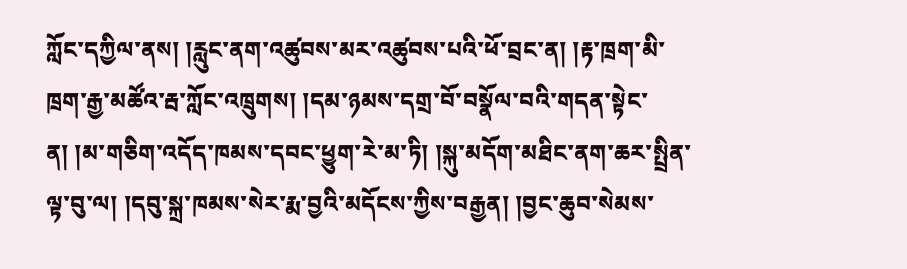ཀློང་དཀྱིལ་ནས། །རླུང་ནག་འཚུབས་མར་འཚུབས་པའི་ཕོ་བྲང་ན། །རྟ་ཁྲག་མི་ཁྲག་རྒྱ་མཚོའ་རྦ་ཀློང་འཁྲུགས། །དམ་ཉམས་དགྲ་བོ་བསྣོལ་བའི་གདན་སྟེང་ན། །མ་གཅིག་འདོད་ཁམས་དབང་ཕྱུག་རེ་མ་ཏི། །སྐུ་མདོག་མཐིང་ནག་ཆར་སྤྲིན་ལྟ་བུ་ལ། །དབུ་སྐྲ་ཁམས་སེར་རྨ་བྱའི་མདོངས་ཀྱིས་བརྒྱན། །བྱང་ཆུབ་སེམས་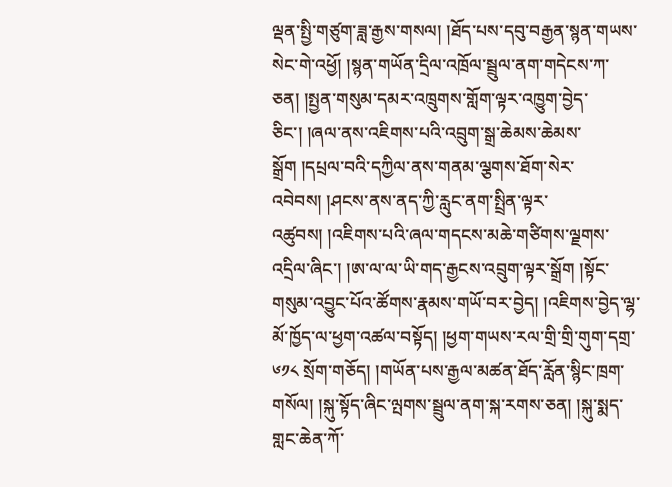ལྡན་སྤྱི་གཙུག་ཟླ་རྒྱས་གསལ། །ཐོད་པས་དབུ་བརྒྱན་སྙན་གཡས་སེང་གེ་འཕྱོ། །སྙན་གཡོན་དྲིལ་འཁྲོལ་སྦྲུལ་ནག་གདེངས་ཀ་ཅན། །སྤྱན་གསུམ་དམར་འཁྲུགས་གློག་ལྟར་འཁྱུག་བྱེད་ཅིང་། །ཞལ་ནས་འཇིགས་པའི་འབྲུག་སྒྲ་ཆེམས་ཆེམས་སྒྲོག །དཔྲལ་བའི་དཀྱིལ་ནས་གནམ་ལྕགས་ཐོག་སེར་འབེབས། །ཤངས་ནས་ནད་ཀྱི་རླུང་ནག་སྤྲིན་ལྟར་འཚུབས། །འཇིགས་པའི་ཞལ་གདངས་མཆེ་གཙིགས་ལྗགས་འདྲིལ་ཞིང་། །ཨ་ལ་ལ་ཡི་གད་རྒྱངས་འབྲུག་ལྟར་སྒྲོག །སྟོང་གསུམ་འབྱུང་པོའ་ཚོགས་རྣམས་གཡོ་བར་བྱེད། །འཇིགས་བྱེད་ལྷ་མོ་ཁྱོད་ལ་ཕྱག་འཚལ་བསྟོད། །ཕྱག་གཡས་རལ་གྲི་གྲི་གུག་དགྲ་
༦༡༨ སྲོག་གཅོད། །གཡོན་པས་རྒྱལ་མཚན་ཐོད་རློན་སྙིང་ཁྲག་གསོལ། །སྐུ་སྟོད་ཞིང་ལྤགས་སྦྲུལ་ནག་སྐ་རགས་ཅན། །སྐུ་སྨད་གླང་ཆེན་ཀོ་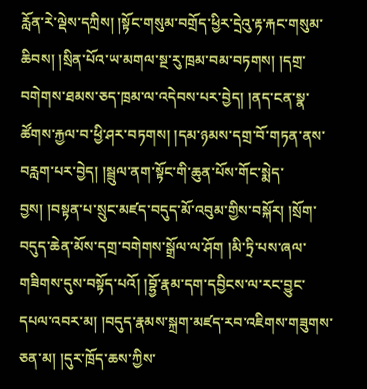རློན་རེ་ལྡེས་དཀྲིས། །སྟོང་གསུམ་བགྲོད་ཕྱིར་དྲེའུ་རྟ་རྐང་གསུམ་ཆིབས། །སྲིན་པོའ་ཡ་མགལ་སྔ་རུ་ཁྲམ་བམ་བཏགས། །དགྲ་བགེགས་ཐམས་ཅད་ཁྲམ་ལ་འདེབས་པར་བྱེད། །ནད་ངན་སྣ་ཚོགས་རྐྱལ་བ་ཕྱི་ཤར་བཏགས། །དམ་ཉམས་དགྲ་བོ་གཏན་ནས་བརླག་པར་བྱེད། །སྦྲུལ་ནག་སྟོང་གི་ཆུན་པོས་གོང་སྨེད་བྱས། །བསྟན་པ་སྲུང་མཛད་བདུད་མོ་འབུམ་གྱིས་བསྐོར། །སྲོག་བདུད་ཆེན་མོས་དགྲ་བགེགས་སྒྲོལ་ལ་ཤོག །མི་ཏྲི་པས་ཞལ་གཟིགས་དུས་བསྟོད་པའོ། །བྷྱོ་རྣམ་དག་དབྱིངས་ལ་རང་བྱུང་དཔལ་འབར་མ། །བདུད་རྣམས་སྐྲག་མཛད་རབ་འཇིགས་གཟུགས་ཅན་མ། །དུར་ཁྲོད་ཆས་ཀྱིས་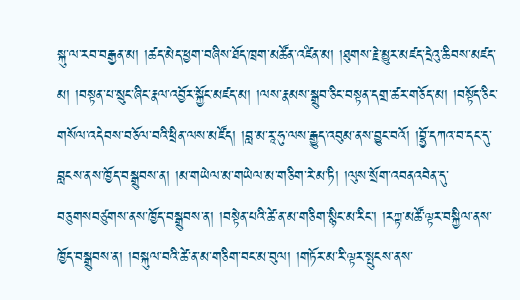སྐུ་ལ་རབ་བརྒྱན་མ། །ཚད་མེད་ཕྱག་བཞིས་ཐོད་ཁྲག་མཚོན་འཛིན་མ། །ཐུགས་རྗེ་མྱུར་མཛད་དྲེའུ་ཆིབས་མཛད་མ། །བསྟན་པ་སྲུང་ཞིང་རྣལ་འབྱོར་སྐྱོང་མཛད་མ། །ལས་རྣམས་སྒྲུབ་ཅིང་བསྟན་དགྲ་ཚར་གཅོད་མ། །བསྟོད་ཅིང་གསོལ་འདེབས་བཅོལ་བའི་ཕྲིན་ལས་མཛོད། །བླ་མ་རཱ་ཧུ་ལས་རྒྱུད་འབུམ་ནས་བྱུང་བའོ། །བྷྱོ་དཀའ་བ་དང་དུ་བླངས་ནས་ཁྱོད་བསྒྲུབས་ན། །མ་གཡེལ་མ་གཡེལ་མ་གཅིག་རེ་མ་ཏི། །ལུས་སྲོག་འབནའབེན་དུ་བཅུགསབཙུགས་ནས་ཁྱོད་བསྒྲུབས་ན། །བསྟེན་པའི་ཚེ་ན་མ་གཅིག་སྙིང་མ་རིང་། །རཀྟ་མཚོ་ལྟར་བསྐྱིལ་ནས་ཁྱོད་བསྒྲུབས་ན། །བསྐུལ་བའི་ཚེ་ན་མ་གཅིག་བང་མ་བུལ། །གཏོར་མ་རི་ལྟར་སྤུངས་ནས་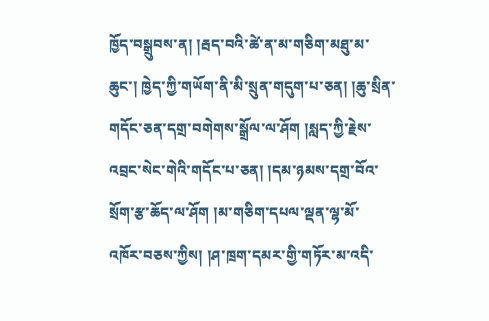ཁྱོད་བསྒྲུབས་ན། །རྦད་བའི་ཚེ་ན་མ་གཅིག་མཐུ་མ་ཆུང་། ཁྱེད་ཀྱི་གཡོག་ནི་མི་སྲུན་གདུག་པ་ཅན། །ཆུ་སྲིན་གདོང་ཅན་དགྲ་བགེགས་སྒྲོལ་ལ་ཤོག །སླད་ཀྱི་རྗེས་འབྲང་སེང་གེའི་གདོང་པ་ཅན། །དམ་ཉམས་དགྲ་བོའ་སྲོག་རྩ་ཆོད་ལ་ཤོག །མ་གཅིག་དཔལ་ལྡན་ལྷ་མོ་འཁོར་བཅས་ཀྱིས། །ཤ་ཁྲག་དམར་གྱི་གཏོར་མ་འདི་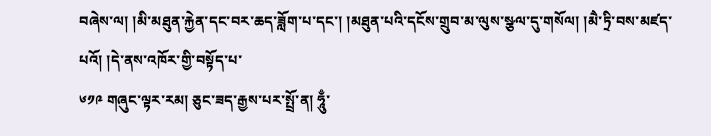བཞེས་ལ། །མི་མཐུན་རྐྱེན་དང་བར་ཆད་ཟློག་པ་དང་། །མཐུན་པའི་དངོས་གྲུབ་མ་ལུས་སྩལ་དུ་གསོལ། །མཻ་ཏྲི་བས་མཛད་པའོ། །དེ་ནས་འཁོར་གྱི་བསྟོད་པ་
༦༡༩ གཞུང་ལྟར་རམ། ཅུང་ཟད་རྒྱས་པར་སྤྲོ་ན། ཧཱུྃ་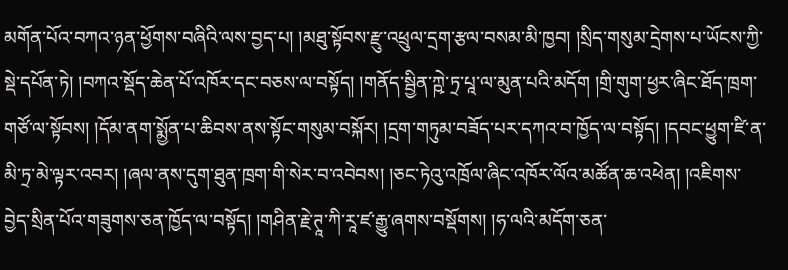མགོན་པོའ་བཀའ་ཉན་ཕྱོགས་བཞིའི་ལས་བྱད་པ། །མཐུ་སྟོབས་རྫུ་འཕྲུལ་དྲག་རྩལ་བསམ་མི་ཁྱབ། །སྲིད་གསུམ་དྲེགས་པ་ཡོངས་ཀྱི་སྡེ་དཔོན་ཏེ། །བཀའ་སྡོད་ཆེན་པོ་འཁོར་དང་བཅས་ལ་བསྟོད། །གནོད་སྦྱིན་ཀྵེ་ཏྲ་པཱ་ལ་མུན་པའི་མདོག །གྲི་གུག་ཕྱར་ཞིང་ཐོད་ཁྲག་གཙོ་ལ་སྟོབས། །དོམ་ནག་སྨྱོན་པ་ཆིབས་ནས་སྟོང་གསུམ་བསྐོར། །དྲག་གཏུམ་བཟོད་པར་དཀའ་བ་ཁྱོད་ལ་བསྟོད། །དབང་ཕྱུག་ཛི་ན་མི་ཏྲ་མེ་ལྟར་འབར། །ཞལ་ནས་དུག་ཐུན་ཁྲག་གི་སེར་བ་འབེབས། །ཅང་ཏེའུ་འཁྲོལ་ཞིང་འཁོར་ལོའ་མཚོན་ཆ་འཕེན། །འཇིགས་བྱེད་སྲིན་པོའ་གཟུགས་ཅན་ཁྱོད་ལ་བསྟོད། །གཤིན་རྗེ་ཊཱ་ཀི་རཱ་ཛ་རྒྱུ་ཞགས་བསྡོགས། །ཧ་ལའི་མདོག་ཅན་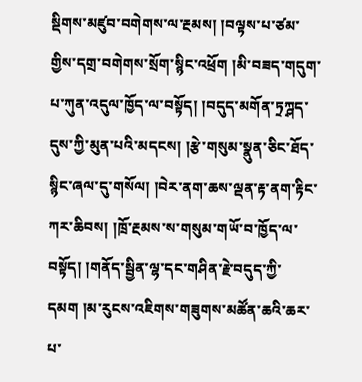སྡིགས་མཛུབ་བགེགས་ལ་རྔམས། །བལྟས་པ་ཙམ་གྱིས་དགྲ་བགེགས་སྲོག་སྙིང་འཕྲོག །མི་བཟད་གདུག་པ་ཀུན་འདུལ་ཁྱོད་ལ་བསྟོད། །བདུད་མགོན་ཏྲཀྴད་དུས་ཀྱི་མུན་པའི་མདངས། །རྩེ་གསུམ་སྣུན་ཅིང་ཐོད་སྙིང་ཞལ་དུ་གསོལ། །བེར་ནག་ཆས་ལྡན་རྟ་ནག་རྟིང་ཀར་ཆིབས། །ཁྲོ་རྔམས་ས་གསུམ་གཡོ་བ་ཁྱོད་ལ་བསྟོད། །གནོད་སྦྱིན་ལྷ་དང་གཤིན་རྗེ་བདུད་ཀྱི་དམག །མ་རུངས་འཇིགས་གཟུགས་མཚོན་ཆའི་ཆར་པ་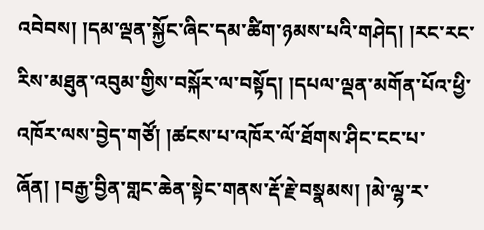འབེབས། །དམ་ལྡན་སྐྱོང་ཞིང་དམ་ཚིག་ཉམས་པའི་གཤེད། །རང་རང་རིས་མཐུན་འབུམ་གྱིས་བསྐོར་ལ་བསྟོད། །དཔལ་ལྡན་མགོན་པོའ་ཕྱི་འཁོར་ལས་བྱེད་གཙོ། །ཚངས་པ་འཁོར་ལོ་ཐོགས་ཤིང་ངང་པ་ཞོན། །བརྒྱ་བྱིན་གླང་ཆེན་སྟེང་གནས་རྡོ་རྗེ་བསྣམས། །མེ་ལྷ་ར་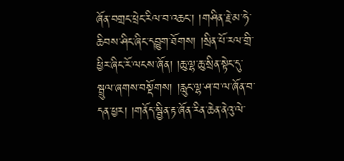ཞོན་བགྲང་ཕྲེང་རིལ་བ་འཆང་། །གཤིན་རྗེ་མ་ཧེ་ཆིབས་ཤིང་ཞིང་དབྱུག་ཐོགས། །སྲིན་པོ་རལ་གྲི་ཕྱིར་ཞིང་རོ་ལངས་ཞོན། །ཆུ་ལྷ་ཆུ་སྲིན་སྟེང་དུ་སྦྲུལ་ཞགས་བསྡོགས། །རླུང་ལྷ་ཤ་བ་ལ་ཞོན་བ་དན་ཕྱར། །གནོད་སྦྱིན་རྟ་ཞོན་རིན་ཆེན་ནེའུ་ལེ་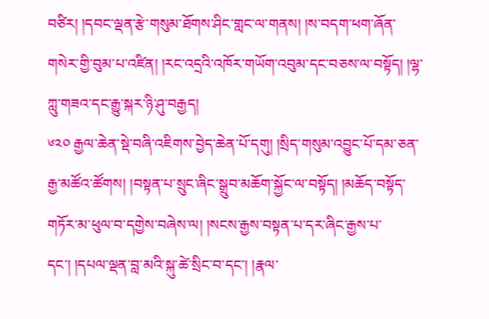བཙིར། །དབང་ལྡན་རྩེ་གསུམ་ཐོགས་ཤིང་གླང་ལ་གནས། །ས་བདག་ཕག་ཞོན་གསེར་གྱི་བུམ་པ་འཛིན། །རང་འདྲའི་འཁོར་གཡོག་འབུམ་དང་བཅས་ལ་བསྟོད། །ལྷ་ཀླུ་གཟའ་དང་རྒྱུ་སྐར་ཉི་ཤུ་བརྒྱད།
༦༢༠ རྒྱལ་ཆེན་སྡེ་བཞི་འཇིགས་བྱེད་ཆེན་པོ་དགུ། །སྲིད་གསུམ་འབྱུང་པོ་དམ་ཅན་རྒྱ་མཚོའ་ཚོགས། །བསྟན་པ་སྲུང་ཞིང་སྒྲུབ་མཆོག་སྐྱོང་ལ་བསྟོད། །མཆོད་བསྟོད་གཏོར་མ་ཕུལ་བ་དགྱེས་བཞེས་ལ། །སངས་རྒྱས་བསྟན་པ་དར་ཞིང་རྒྱས་པ་དང་། །དཔལ་ལྡན་བླ་མའི་སྐུ་ཚེ་སྲིང་བ་དང་། །རྣལ་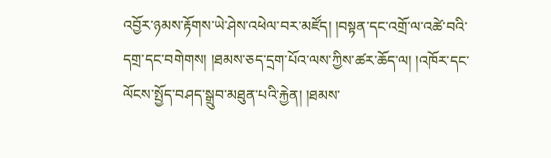འབྱོར་ཉམས་རྟོགས་ཡེ་ཤེས་འཕེལ་བར་མཛོད། །བསྟན་དང་འགྲོ་ལ་འཚེ་བའི་དགྲ་དང་བགེགས། །ཐམས་ཅད་དྲག་པོའ་ལས་ཀྱིས་ཚར་ཆོད་ལ། །འཁོར་དང་ལོངས་སྤྱོད་བཤད་སྒྲུབ་མཐུན་པའི་རྐྱེན། །ཐམས་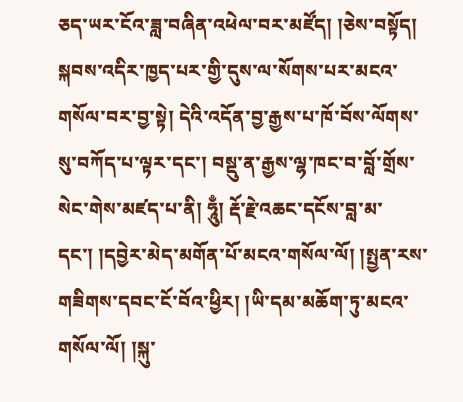ཅད་ཡར་ངོའ་ཟླ་བཞིན་འཕེལ་བར་མཛོད། །ཅེས་བསྟོད། སྐབས་འདིར་ཁྱད་པར་གྱི་དུས་ལ་སོགས་པར་མངའ་གསོལ་བར་བྱ་སྟེ། དེའི་འདོན་བྱ་རྒྱས་པ་ཁོ་བོས་ལོགས་སུ་བཀོད་པ་ལྟར་དང་། བསྡུ་ན་རྒྱས་ལྷ་ཁང་བ་བློ་གྲོས་སེང་གེས་མཛད་པ་ནི། ཧཱུྃ། རྡོ་རྗེ་འཆང་དངོས་བླ་མ་དང་། །དབྱེར་མེད་མགོན་པོ་མངའ་གསོལ་ལོ། །སྤྱན་རས་གཟིགས་དབང་ངོ་བོའ་ཕྱིར། །ཡི་དམ་མཆོག་ཏུ་མངའ་གསོལ་ལོ། །སྐུ་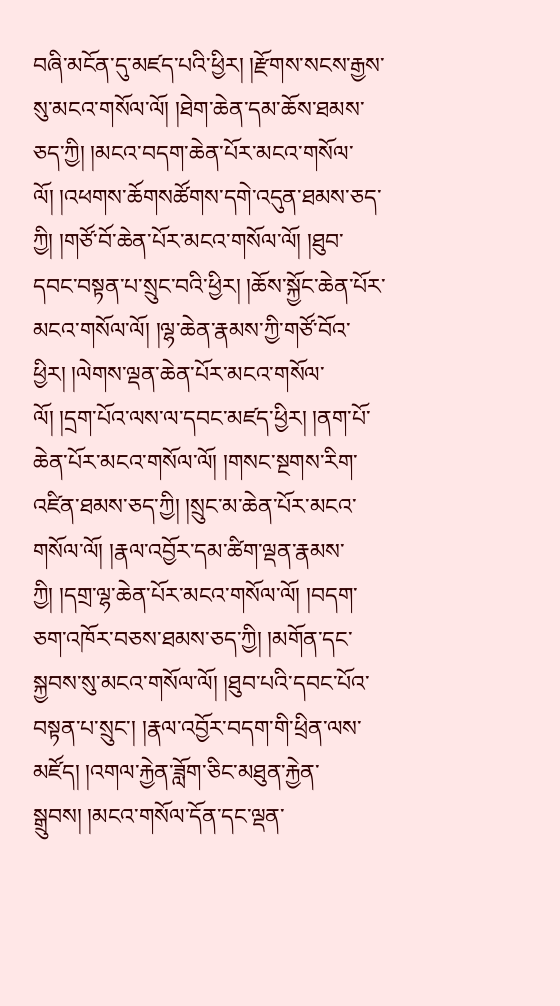བཞི་མངོན་དུ་མཛད་པའི་ཕྱིར། །རྫོགས་སངས་རྒྱས་སུ་མངའ་གསོལ་ལོ། །ཐེག་ཆེན་དམ་ཆོས་ཐམས་ཅད་ཀྱི། །མངའ་བདག་ཆེན་པོར་མངའ་གསོལ་ལོ། །འཕགས་ཆོགསཚོགས་དགེ་འདུན་ཐམས་ཅད་ཀྱི། །གཙོ་བོ་ཆེན་པོར་མངའ་གསོལ་ལོ། །ཐུབ་དབང་བསྟན་པ་སྲུང་བའི་ཕྱིར། །ཆོས་སྐྱོང་ཆེན་པོར་མངའ་གསོལ་ལོ། །ལྷ་ཆེན་རྣམས་ཀྱི་གཙོ་བོའ་ཕྱིར། །ལེགས་ལྡན་ཆེན་པོར་མངའ་གསོལ་ལོ། །དྲག་པོའ་ལས་ལ་དབང་མཛད་ཕྱིར། །ནག་པོ་ཆེན་པོར་མངའ་གསོལ་ལོ། །གསང་སྔགས་རིག་འཛིན་ཐམས་ཅད་ཀྱི། །སྲུང་མ་ཆེན་པོར་མངའ་གསོལ་ལོ། །རྣལ་འབྱོར་དམ་ཚིག་ལྡན་རྣམས་ཀྱི། །དགྲ་ལྷ་ཆེན་པོར་མངའ་གསོལ་ལོ། །བདག་ཅག་འཁོར་བཅས་ཐམས་ཅད་ཀྱི། །མགོན་དང་སྐྱབས་སུ་མངའ་གསོལ་ལོ། །ཐུབ་པའི་དབང་པོའ་བསྟན་པ་སྲུང་། །རྣལ་འབྱོར་བདག་གི་ཕྲིན་ལས་མཛོད། །འགལ་རྐྱེན་ཟློག་ཅིང་མཐུན་རྐྱེན་སྒྲུབས། །མངའ་གསོལ་དོན་དང་ལྡན་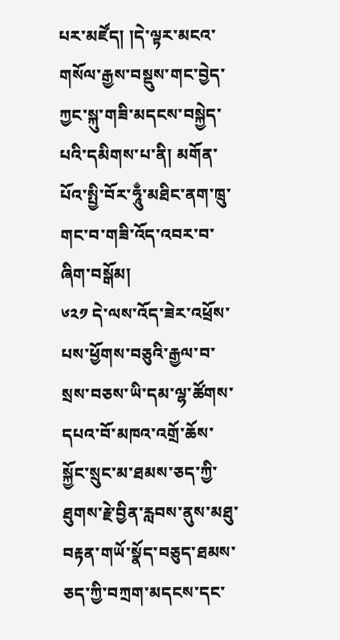པར་མཛོད། །དེ་ལྟར་མངའ་གསོལ་རྒྱས་བསྡུས་གང་བྱེད་ཀྱང་སྐུ་གཟི་མདངས་བསྐྱེད་པའི་དམིགས་པ་ནི། མགོན་པོའ་སྤྱི་བོར་ཧཱུྃ་མཐིང་ནག་ཁྲུ་གང་བ་གཟི་འོད་འབར་བ་ཞིག་བསྒོམ།
༦༢༡ དེ་ལས་འོད་ཟེར་འཕྲོས་པས་ཕྱོགས་བཅུའི་རྒྱལ་བ་སྲས་བཅས་ཡི་དམ་ལྷ་ཚོགས་དཔའ་བོ་མཁའ་འགྲོ་ཆོས་སྐྱོང་སྲུང་མ་ཐམས་ཅད་ཀྱི་ཐུགས་རྗེ་བྱིན་རླབས་ནུས་མཐུ་བརྟན་གཡོ་སྣོད་བཅུད་ཐམས་ཅད་ཀྱི་བཀྲག་མདངས་དང་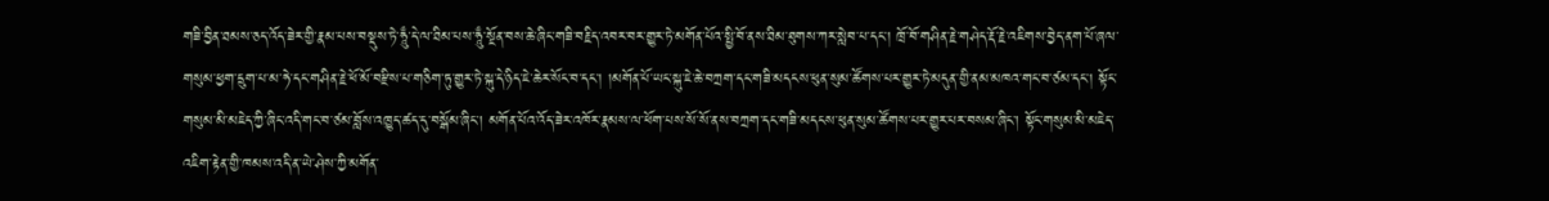གཟི་བྱིན་ཐམས་ཅད་འོད་ཟེར་གྱི་རྣམ་པས་བསྡུས་ཏེ་ཧཱུྃ་དེ་ལ་ཐིམ་པས་ཧཱུྃ་སྔོན་བས་ཆེ་ཞིང་གཟི་བརྗིད་འབར་བར་གྱུར་ཏེ་མགོན་པོའ་སྤྱི་བོ་ནས་ཐིམ་ཐུགས་ཀར་སླེབ་པ་དང་། ཁྲོ་བོ་གཤིན་རྗེ་གཤེད་རྡོ་རྗེ་འཇིགས་བྱེད་ནག་པོ་ཞལ་གསུམ་ཕྱག་དྲུག་པ་མ་ཧེ་དང་གཤིན་རྗེ་ཕོ་མོ་བརྫིས་པ་གཅིག་ཏུ་གྱུར་ཏེ་སྐུ་དེ་ཉིད་ཇེ་ཆེར་སོང་བ་དང་། །མགོན་པོ་ཡང་སྐུ་ཇེ་ཆེ་བཀྲག་དང་གཟི་མདངས་ཕུན་སུམ་ཚོགས་པར་གྱུར་ཏེ་མདུན་གྱི་ནམ་མཁའ་གང་བ་ཙམ་དང་། སྟོང་གསུམ་མི་མཇེད་ཀྱི་ཞིང་འདི་གང་བ་ཙམ་བློས་འཁྱུད་ཚད་དུ་བསྒོམ་ཞིང་། མགོན་པོའ་འོད་ཟེར་འཁོར་རྣམས་ལ་ཕོག་པས་སོ་སོ་ནས་བཀྲག་དང་གཟི་མདངས་ཕུན་སུམ་ཚོགས་པར་གྱུར་པར་བསམ་ཞིང་། སྟོང་གསུམ་མི་མཇེད་འཇིག་རྟེན་གྱི་ཁམས་འདི་ན་ཡེ་ཤེས་ཀྱི་མགོན་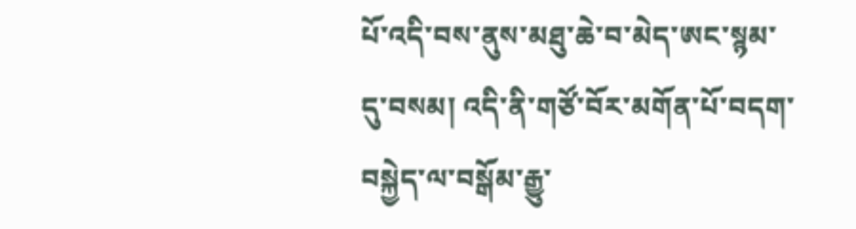པོ་འདི་བས་ནུས་མཐུ་ཆེ་བ་མེད་ཨང་སྙམ་དུ་བསམ། འདི་ནི་གཙོ་བོར་མགོན་པོ་བདག་བསྐྱེད་ལ་བསྒོམ་རྒྱུ་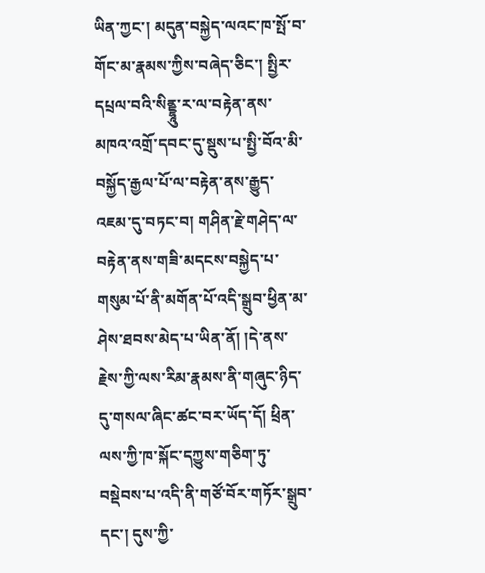ཡིན་ཀྱང་། མདུན་བསྐྱེད་ལའང་ཁ་སྤོ་བ་གོང་མ་རྣམས་ཀྱིས་བཞེད་ཅིང་། སྤྱིར་དཔྲལ་བའི་སིནྡྷཱུ་ར་ལ་བརྟེན་ནས་མཁའ་འགྲོ་དབང་དུ་སྡུས་པ་སྤྱི་བོའ་མི་བསྐྱོད་རྒྱལ་པོ་ལ་བརྟེན་ནས་རྒྱུད་འཇམ་དུ་བཏང་བ། གཤིན་རྗེ་གཤེད་ལ་བརྟེན་ནས་གཟི་མདངས་བསྐྱེད་པ་གསུམ་པོ་ནི་མགོན་པོ་འདི་སྒྲུབ་ཕྱིན་མ་ཤེས་ཐབས་མེད་པ་ཡིན་ནོ། །དེ་ནས་རྗེས་ཀྱི་ལས་རིམ་རྣམས་ནི་གཞུང་ཉིད་དུ་གསལ་ཞིང་ཚང་བར་ཡོད་དོ། ཕྲིན་ལས་ཀྱི་ཁ་སྐོང་དཀྱུས་གཅིག་ཏུ་བསྡེབས་པ་འདི་ནི་གཙོ་བོར་གཏོར་སྒྲུབ་དང་། དུས་ཀྱི་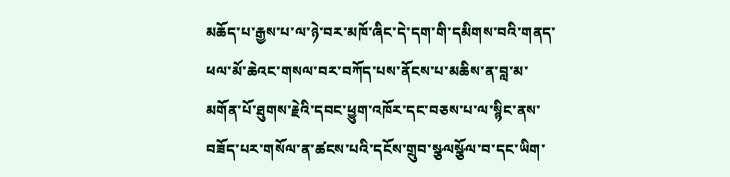མཆོད་པ་རྒྱས་པ་ལ་ཉེ་བར་མཁོ་ཞིང་དེ་དག་གི་དམིགས་བའི་གནད་ཕལ་མོ་ཆེའང་གསལ་བར་བཀོད་པས་ནོངས་པ་མཆིས་ན་བླ་མ་མགོན་པོ་ཐུགས་རྗེའི་དབང་ཕྱུག་འཁོར་དང་བཅས་པ་ལ་སྙིང་ནས་བཟོད་པར་གསོལ་ན་ཚངས་པའི་དངོས་གྲུབ་སྩལསྩོལ་བ་དང་ཡིག་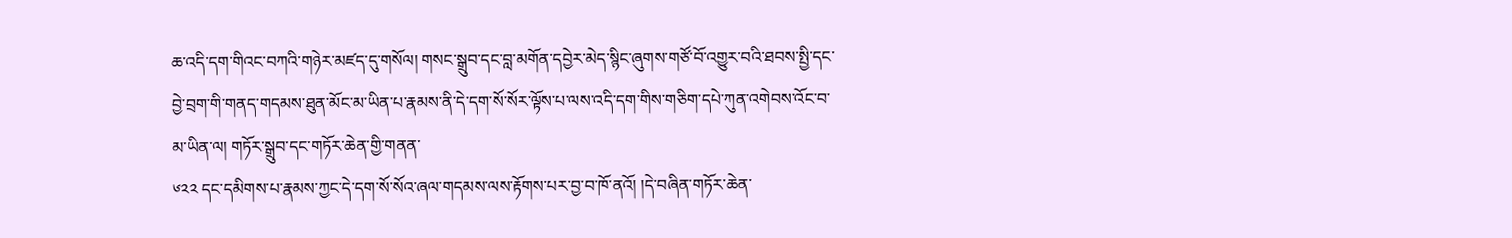ཆ་འདི་དག་གིའང་བཀའི་གཉེར་མཛད་དུ་གསོལ། གསང་སྒྲུབ་དང་བླ་མགོན་དབྱེར་མེད་སྙིང་ཞུགས་གཙོ་བོ་འགྱུར་བའི་ཐབས་སྤྱི་དང་བྱེ་བྲག་གི་གནད་གདམས་ཐུན་མོང་མ་ཡིན་པ་རྣམས་ནི་དེ་དག་སོ་སོར་ལྟོས་པ་ལས་འདི་དག་གིས་གཅིག་དཔེ་ཀུན་འགེབས་འོང་བ་མ་ཡིན་ལ། གཏོར་སྒྲུབ་དང་གཏོར་ཆེན་གྱི་གནན་
༦༢༢ དང་དམིགས་པ་རྣམས་ཀྱང་དེ་དག་སོ་སོའ་ཞལ་གདམས་ལས་རྟོགས་པར་བྱ་བ་ཁོ་ནའོ། །དེ་བཞིན་གཏོར་ཆེན་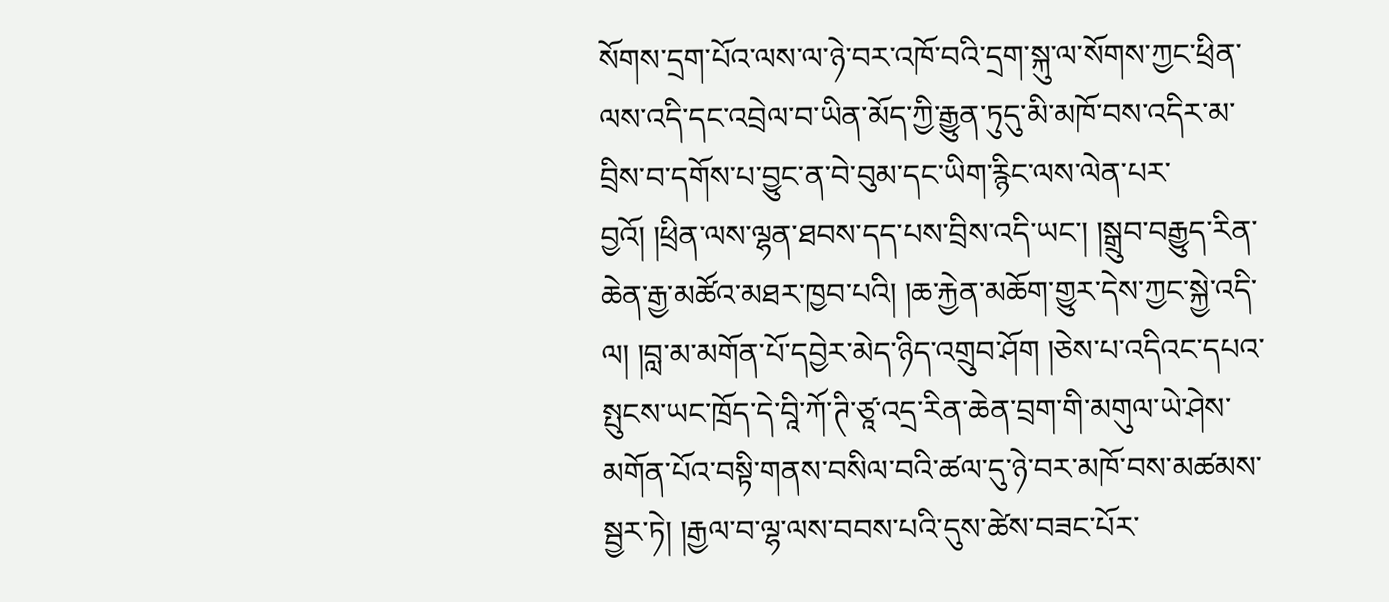སོགས་དྲག་པོའ་ལས་ལ་ཉེ་བར་འཁོ་བའི་དྲག་སྐུ་ལ་སོགས་ཀྱང་ཕྲིན་ལས་འདི་དང་འབྲེལ་བ་ཡིན་མོད་ཀྱི་རྒྱུན་ཏུདུ་མི་མཁོ་བས་འདིར་མ་བྲིས་བ་དགོས་པ་བྱུང་ན་བེ་བུམ་དང་ཡིག་རྙིང་ལས་ལེན་པར་བྱའོ། །ཕྲིན་ལས་ལྷན་ཐབས་དད་པས་བྲིས་འདི་ཡང་། །སྒྲུབ་བརྒྱུད་རིན་ཆེན་རྒྱ་མཚོའ་མཐར་ཁྱབ་པའི། །ཆ་རྐྱེན་མཆོག་གྱུར་དེས་ཀྱང་སྐྱེ་འདི་ལ། །བླ་མ་མགོན་པོ་དབྱེར་མེད་ཉིད་འགྲུབ་ཤོག །ཅེས་པ་འདིའང་དཔའ་སྤུངས་ཡང་ཁྲོད་དེ་བཱི་ཀོ་ཊི་ཙཱ་འདྲ་རིན་ཆེན་བྲག་གི་མགུལ་ཡེ་ཤེས་མགོན་པོའ་བསྟི་གནས་བསིལ་བའི་ཚལ་དུ་ཉེ་བར་མཁོ་བས་མཚམས་སྦྱར་ཏེ། །རྒྱལ་བ་ལྷ་ལས་བབས་པའི་དུས་ཚེས་བཟང་པོར་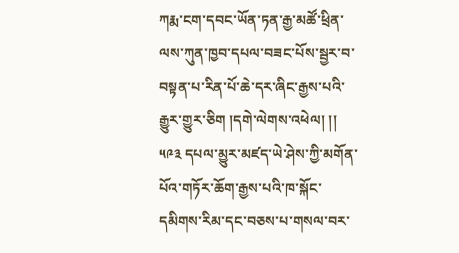ཀརྨ་ངག་དབང་ཡོན་ཏན་རྒྱ་མཚོ་ཕྲིན་ལས་ཀུན་ཁྱབ་དཔལ་བཟང་པོས་སྦྱར་བ་བསྟན་པ་རིན་པོ་ཆེ་དར་ཞིང་རྒྱས་པའི་རྒྱུར་གྱུར་ཅིག །དགེ་ལེགས་འཕེལ། །།
༥༩༣ དཔལ་མྱུར་མཛད་ཡེ་ཤེས་ཀྱི་མགོན་པོའ་གཏོར་ཆོག་རྒྱས་པའི་ཁ་སྐོང་དམིགས་རིམ་དང་བཅས་པ་གསལ་བར་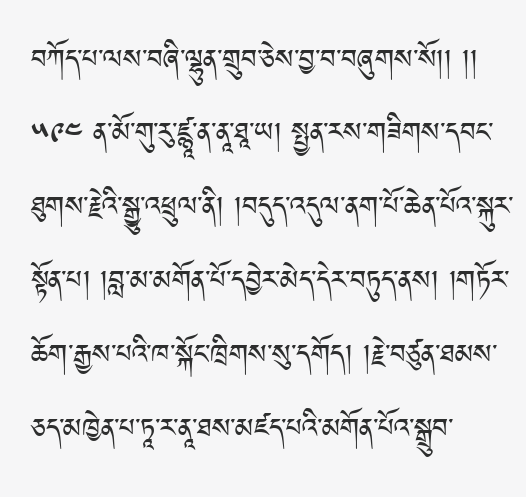བཀོད་པ་ལས་བཞི་ལྷུན་གྲུབ་ཅེས་བྱ་བ་བཞུགས་སོ།། །།
༥༩༤ ན་མོ་གུ་རུ་ཛྙཱ་ན་ནཱ་ཐཱ་ཡ། སྤྱན་རས་གཟིགས་དབང་ཐུགས་རྗེའི་སྒྱུ་འཕྲུལ་ནི། །བདུད་འདུལ་ནག་པོ་ཆེན་པོའ་སྐུར་སྟོན་པ། །བླ་མ་མགོན་པོ་དབྱེར་མེད་དེར་བཏུད་ནས། །གཏོར་ཆོག་རྒྱས་པའི་ཁ་སྐོང་ཁྲིགས་སུ་དགོད། །རྗེ་བཙུན་ཐམས་ཅད་མཁྱེན་པ་ཏཱ་ར་ནཱ་ཐས་མཛད་པའི་མགོན་པོའ་སྒྲུབ་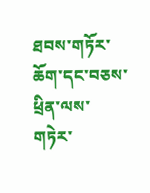ཐབས་གཏོར་ཆོག་དང་བཅས་ཕྲིན་ལས་གཏེར་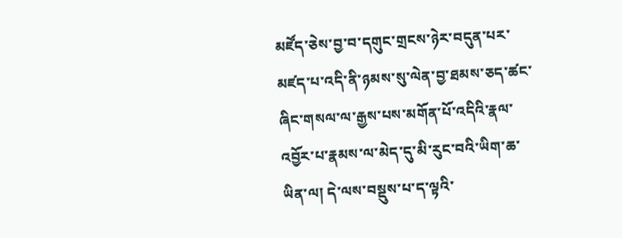མཛོད་ཅེས་བྱ་བ་དགུང་གྲངས་ཉེར་བདུན་པར་མཛད་པ་འདི་ནི་ཉམས་སུ་ལེན་བྱ་ཐམས་ཅད་ཚང་ཞིང་གསལ་ལ་རྒྱས་པས་མགོན་པོ་འདིའི་རྣལ་འབྱོར་པ་རྣམས་ལ་མེད་དུ་མི་རུང་བའི་ཡིག་ཆ་ཡིན་ལ། དེ་ལས་བསྡུས་པ་ད་ལྟའི་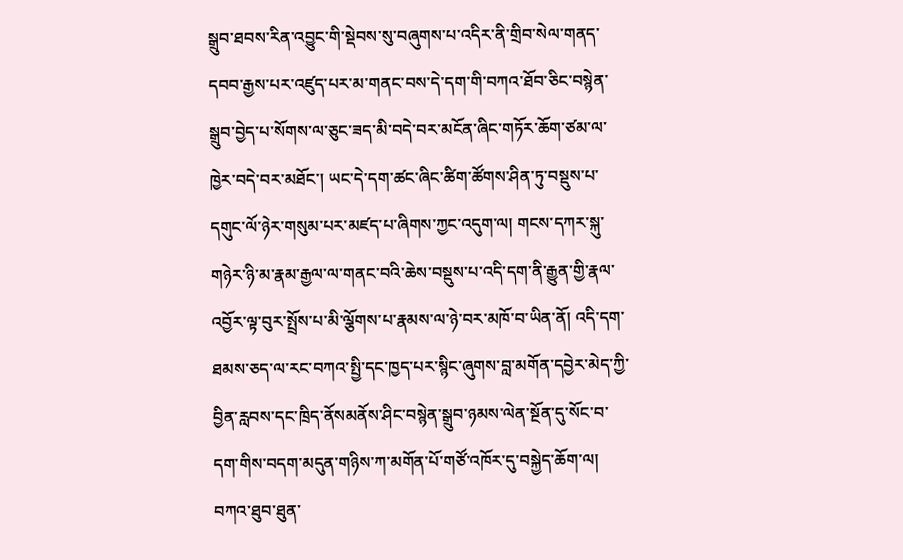སྒྲུབ་ཐབས་རིན་འབྱུང་གི་སྡེབས་སུ་བཞུགས་པ་འདིར་ནི་གྲིབ་སེལ་གནད་དབབ་རྒྱས་པར་འཛུད་པར་མ་གནང་བས་དེ་དག་གི་བཀའ་ཐོབ་ཅིང་བསྙེན་སྒྲུབ་བྱེད་པ་སོགས་ལ་ཅུང་ཟད་མི་བདེ་བར་མངོན་ཞིང་གཏོར་ཆོག་ཙམ་ལ་ཁྱེར་བདེ་བར་མཐོང་། ཡང་དེ་དག་ཚང་ཞིང་ཚིག་ཚོགས་ཤིན་ཏུ་བསྡུས་པ་དགུང་ལོ་ཉེར་གསུམ་པར་མཛད་པ་ཞིགས་ཀྱང་འདུག་ལ། གངས་དཀར་སྐུ་གཉེར་ཉི་མ་རྣམ་རྒྱལ་ལ་གནང་བའི་ཆེས་བསྡུས་པ་འདི་དག་ནི་རྒྱུན་གྱི་རྣལ་འབྱོར་ལྟ་བུར་སྤྲོས་པ་མི་ལྕོགས་པ་རྣམས་ལ་ཉེ་བར་མཁོ་བ་ཡིན་ནོ། འདི་དག་ཐམས་ཅད་ལ་རང་བཀའ་སྤྱི་དང་ཁྱད་པར་སྙིང་ཞུགས་བླ་མགོན་དབྱེར་མེད་ཀྱི་བྱིན་རླབས་དང་ཁྲིད་ནོསམནོས་ཤིང་བསྙེན་སྒྲུབ་ཉམས་ལེན་སྔོན་དུ་སོང་བ་དག་གིས་བདག་མདུན་གཉིས་ཀ་མགོན་པོ་གཙོ་འཁོར་དུ་བསྐྱེད་ཆོག་ལ། བཀའ་ཐུབ་ཐུན་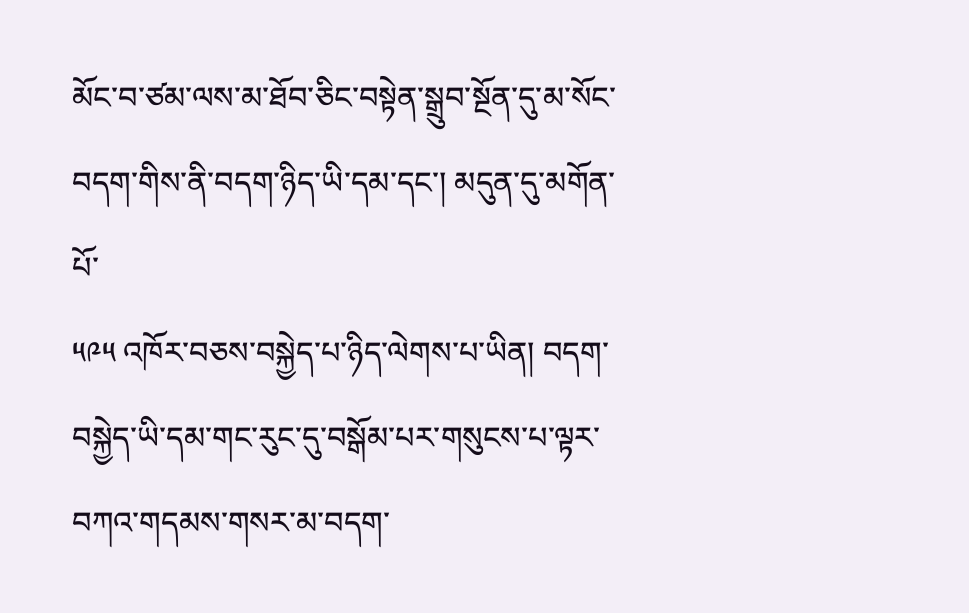མོང་བ་ཙམ་ལས་མ་ཐོབ་ཅིང་བསྟེན་སྒྲུབ་སྔོན་དུ་མ་སོང་བདག་གིས་ནི་བདག་ཉིད་ཡི་དམ་དང་། མདུན་དུ་མགོན་པོ་
༥༩༥ འཁོར་བཅས་བསྐྱེད་པ་ཉིད་ལེགས་པ་ཡིན། བདག་བསྐྱེད་ཡི་དམ་གང་རུང་དུ་བསྒོམ་པར་གསུངས་པ་ལྟར་བཀའ་གདམས་གསར་མ་བདག་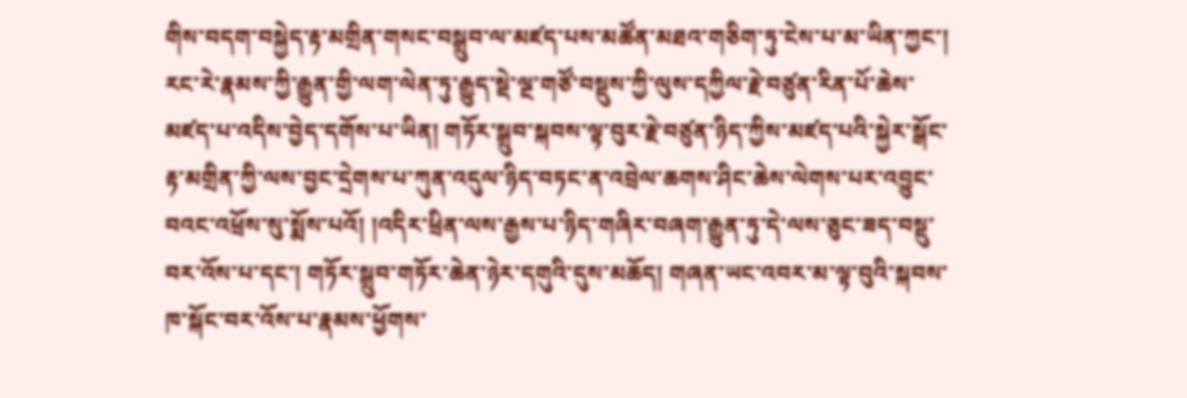གིས་བདག་བསྐྱེད་རྟ་མགྲིན་གསང་བསྒྲུབ་ལ་མཛད་པས་མཚོན་མཐའ་གཅིག་ཏུ་ངེས་པ་མ་ཡིན་ཀྱང་། རང་རེ་རྣམས་ཀྱི་རྒྱུན་གྱི་ལག་ལེན་ཏུ་རྒྱུད་སྡེ་ལྔ་གཙོ་བསྡུས་ཀྱི་ལུས་དཀྱིལ་རྗེ་བཙུན་རིན་པོ་ཆེས་མཛད་པ་འདིས་བྱེད་དགོས་པ་ཡིན། གཏོར་སྒྲུབ་སྐབས་ལྟ་བུར་རྗེ་བཙུན་ཉིད་ཀྱིས་མཛད་པའི་སྐྱེར་སྒོང་རྟ་མགྲིན་ཀྱི་ལས་བྱང་དྲེགས་པ་ཀུན་འདུལ་ཉིད་བཏང་ན་འབྲེལ་ཆགས་ཤིང་ཆེས་ལེགས་པར་འབྱུང་བའང་འཕྲོས་སུ་སྨོས་པའོ། །འདིར་ཕྲིན་ལས་རྒྱས་པ་ཉིད་གཞིར་བཞག་རྒྱུན་ཏུ་དེ་ལས་ཅུང་ཟད་བསྡུ་བར་འོས་པ་དང་། གཏོར་སྒྲུབ་གཏོར་ཆེན་ཉེར་དགུའི་དུས་མཆོད། གཞན་ཡང་འབར་མ་ལྟ་བུའི་སྐབས་ཁ་སྐོང་བར་འོས་པ་རྣམས་ཕྱོགས་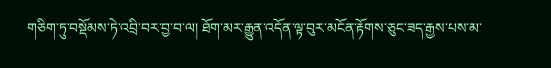གཅིག་ཏུ་བསྡོམས་ཏེ་འབྲི་བར་བྱ་བ་ལ། ཐོག་མར་རྒྱུན་འདོན་ལྟ་བུར་མངོན་རྟོགས་ཅུང་ཟད་རྒྱས་པས་མ་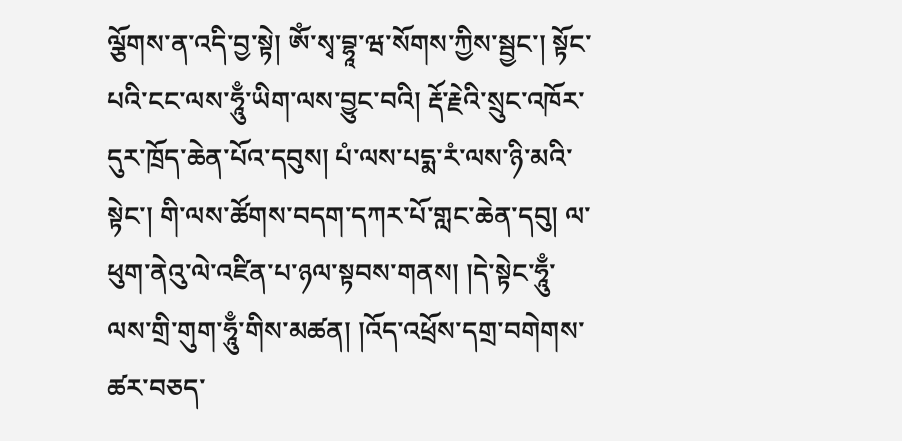ལྕོགས་ན་འདི་བྱ་སྟེ། ༀ་སྭ་བྷཱ་ཝ་སོགས་ཀྱིས་སྦྱང་། སྟོང་པའི་ངང་ལས་ཧཱུྃ་ཡིག་ལས་བྱུང་བའི། རྡོ་རྗེའི་སྲུང་འཁོར་དུར་ཁྲོད་ཆེན་པོའ་དབུས། པཾ་ལས་པདྨ་རཾ་ལས་ཉི་མའི་སྟེང་། གི་ལས་ཚོགས་བདག་དཀར་པོ་གླང་ཆེན་དབུ། ལ་ཕུག་ནེའུ་ལེ་འཛིན་པ་ཉལ་སྟབས་གནས། །དེ་སྟེང་ཧཱུྃ་ལས་གྲི་གུག་ཧཱུྃ་གིས་མཚན། །འོད་འཕྲོས་དགྲ་བགེགས་ཚར་བཅད་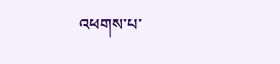འཕགས་པ་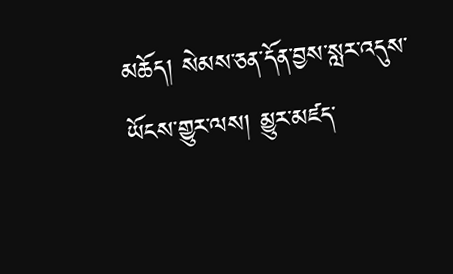མཆོད། སེམས་ཅན་དོན་བྱས་སླར་འདུས་ཡོངས་གྱུར་ལས། མྱུར་མཛད་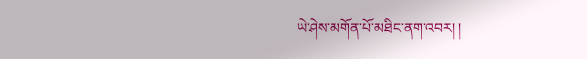ཡེ་ཤེས་མགོན་པོ་མཐིང་ནག་འབར། །